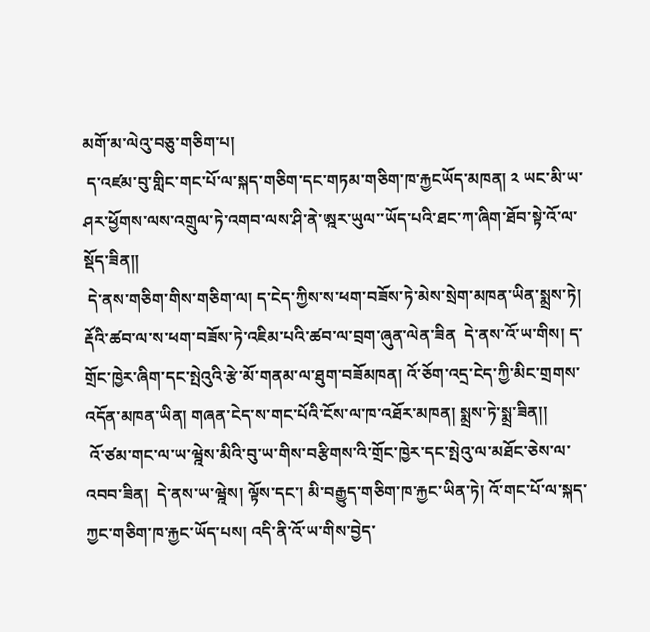མགོ་མ་ལེའུ་བཅུ་གཅིག་པ།
 ད་འཛམ་བུ་གླིང་གང་པོ་ལ་སྐད་གཅིག་དང་གཏམ་གཅིག་ཁ་རྐྱངཡོད་མཁན། ༢ ཡང་མི་ཡ་ཤར་ཕྱོགས་ལས་འགྲུལ་ཏེ་འགབ་ལས་ཤི་ནེ་ཨྰར་ཡུལ་་ཡོད་པའི་ཐང་ཀ་ཞིག་ཐོབ་སྟེ་འོ་ལ་སྡོད་ཟིན།།
 དེ་ནས་གཅིག་གིས་གཅིག་ལ། ད་ངེད་ཀྱིས་ས་ཕག་བཟོས་ཏེ་མེས་སྲེག་མཁན་ཡིན་སྨྲས་ཏེ། རྡོའི་ཚབ་ལ་ས་ཕག་བཟོས་ཏེ་འཇིམ་པའི་ཚབ་ལ་བྲག་ཞུན་ལེན་ཟིན  དེ་ནས་འོ་ཡ་གིས། ད་གྲོང་ཁྱེར་ཞིག་དང་སྤེའུའི་རྩེ་མོ་གནམ་ལ་ཐུག་བཟོམཁན། འོ་ཅོག་འདྲ་ངེད་ཀྱི་མིང་གྲགས་འདོན་མཁན་ཡིན། གཞན་ངེད་ས་གང་པོའི་ངོས་ལ་ཁ་འཐོར་མཁན། སྨྲས་ཏེ་སྨྲ་ཟིན།།
 འོ་ཙམ་གང་ལ་ཡ་ཝྰེས་མིའི་བུ་ཡ་གིས་བརྩིགས་འི་གྲོང་ཁྱེར་དང་སྤེའུ་ལ་མཐོང་ཅེས་ལ་འབབ་ཟིན།  དེ་ནས་ཡ་ཝྰེས། ལྟོས་དང་། མི་བརྒྱུད་གཅིག་ཁ་རྐྱང་ཡིན་ཏེ། འོ་གང་པོ་ལ་སྐད་ཀྱང་གཅིག་ཁ་རྐྱང་ཡོད་པས། འདི་ནི་འོ་ཡ་གིས་བྱེད་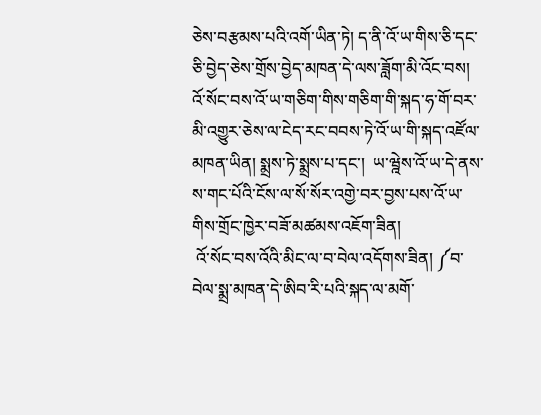ཅེས་བརྩམས་པའི་འགོ་ཡིན་ཏེ། ད་ནི་འོ་ཡ་གིས་ཅི་དང་ཅི་བྱེད་ཅེས་གྲོས་བྱེད་མཁན་དེ་ལས་ཟློག་མི་འོང་བས།  འོ་སོང་བས་འོ་ཡ་གཅིག་གིས་གཅིག་གི་སྐད་ཧ་གོ་བར་མི་འགྱུར་ཅེས་ལ་ངེད་རང་བབས་ཏེ་འོ་ཡ་གི་སྐད་འཛོལ་མཁན་ཡིན། སྨྲས་ཏེ་སྨྲས་པ་དང་།  ཡ་ཝྰེས་འོ་ཡ་དེ་ནས་ས་གང་པོའི་ངོས་ལ་སོ་སོར་འགྱེ་བར་བྱས་པས་འོ་ཡ་གིས་གྲོང་ཁྱེར་བཟོ་མཚམས་འཇོག་ཟིན།
 འོ་སོང་བས་འོའི་མིང་ལ་བ་བེལ་འདོགས་ཟིན། ༼བ་བེལ་སྨྲ་མཁན་དེ་ཨིབ་རི་པའི་སྐད་ལ་མགོ་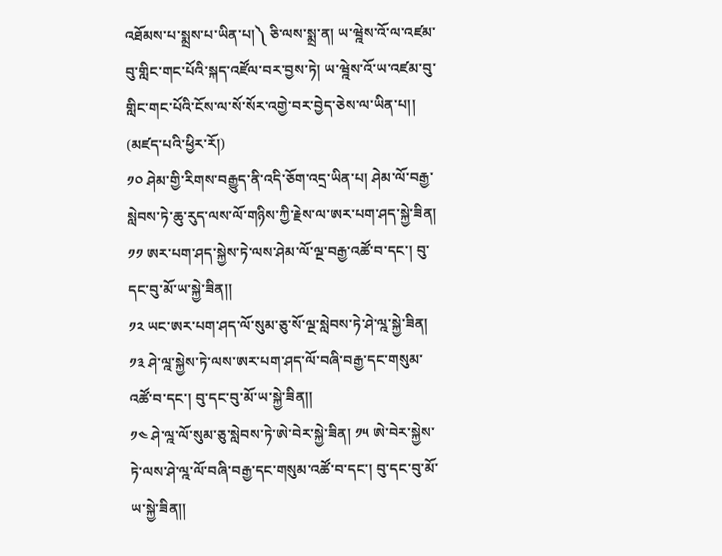འཐོམས་པ་སྨྲས་པ་ཡིན་པ།༽ ཅི་ལས་སྨྲ་ན། ཡ་ཝྰེས་འོ་ལ་འཛམ་བུ་གླིང་གང་པོའི་སྐད་འཛོལ་བར་བྱས་ཏེ། ཡ་ཝྰེས་འོ་ཡ་འཛམ་བུ་གླིང་གང་པོའི་ངོས་ལ་སོ་སོར་འགྱེ་བར་བྱེད་ཅེས་ལ་ཡིན་པ།། (མཛད་པའི་ཕྱིར་རོ།)
༡༠ ཤེམ་གྱི་རིགས་བརྒྱུད་ནི་འདི་ཅོག་འདྲ་ཡིན་པ། ཤེམ་ལོ་བརྒྱ་སླེབས་ཏེ་ཆུ་རུད་ལས་ལོ་གཉིས་ཀྱི་རྗེས་ལ་ཨར་པག་ཤད་སྐྱེ་ཟིན། ༡༡ ཨར་པག་ཤད་སྐྱེས་ཏེ་ལས་ཤེམ་ལོ་ལྔ་བརྒྱ་འཚོ་བ་དང་། བུ་དང་བུ་མོ་ཡ་སྐྱེ་ཟིན།།
༡༢ ཡང་ཨར་པག་ཤད་ལོ་སུམ་ཅུ་སོ་ལྔ་སླེབས་ཏེ་ཤེ་ལྰ་སྐྱེ་ཟིན། ༡༣ ཤེ་ལྰ་སྐྱེས་ཏེ་ལས་ཨར་པག་ཤད་ལོ་བཞི་བརྒྱ་དང་གསུམ་འཚོ་བ་དང་། བུ་དང་བུ་མོ་ཡ་སྐྱེ་ཟིན།།
༡༤ ཤེ་ལྰ་ལོ་སུམ་ཅུ་སླེབས་ཏེ་ཨེ་བེར་སྐྱེ་ཟིན། ༡༥ ཨེ་བེར་སྐྱེས་ཏེ་ལས་ཤེ་ལྰ་ལོ་བཞི་བརྒྱ་དང་གསུམ་འཚོ་བ་དང་། བུ་དང་བུ་མོ་ཡ་སྐྱེ་ཟིན།།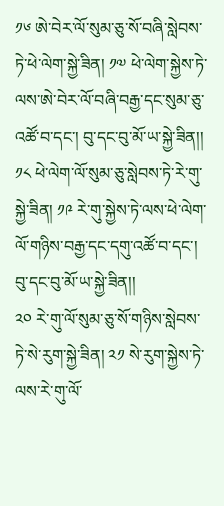༡༦ ཨེ་བེར་ལོ་སུམ་ཅུ་སོ་བཞི་སླེབས་ཏེ་ཕེ་ལེག་སྐྱེ་ཟིན། ༡༧ ཕེ་ལེག་སྐྱེས་ཏེ་ལས་ཨེ་བེར་ལོ་བཞི་བརྒྱ་དང་སུམ་ཅུ་འཚོ་བ་དང་། བུ་དང་བུ་མོ་ཡ་སྐྱེ་ཟིན།།
༡༨ ཕེ་ལེག་ལོ་སུམ་ཅུ་སླེབས་ཏེ་རེ་གུ་སྐྱེ་ཟིན། ༡༩ རེ་གུ་སྐྱེས་ཏེ་ལས་ཕེ་ལེག་ལོ་གཉིས་བརྒྱ་དང་དགུ་འཚོ་བ་དང་། བུ་དང་བུ་མོ་ཡ་སྐྱེ་ཟིན།།
༢༠ རེ་གུ་ལོ་སུམ་ཅུ་སོ་གཉིས་སླེབས་ཏེ་སེ་རུག་སྐྱེ་ཟིན། ༢༡ སེ་རུག་སྐྱེས་ཏེ་ལས་རེ་གུ་ལོ་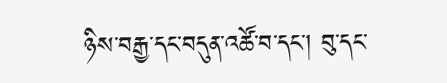ཉིས་བརྒྱ་དང་བདུན་འཚོ་བ་དང་། བུ་དང་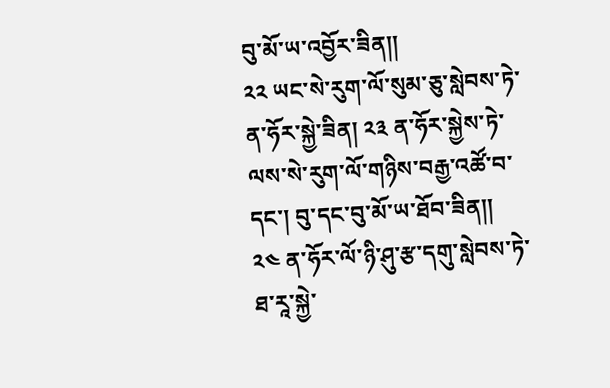བུ་མོ་ཡ་འབྱོར་ཟིན།།
༢༢ ཡང་སེ་རུག་ལོ་སུམ་ཅུ་སླེབས་ཏེ་ན་ཧོར་སྐྱེ་ཟིན། ༢༣ ན་ཧོར་སྐྱེས་ཏེ་ལས་སེ་རུག་ལོ་གཉིས་བརྒྱ་འཚོ་བ་དང་། བུ་དང་བུ་མོ་ཡ་ཐོབ་ཟིན།།
༢༤ ན་ཧོར་ལོ་ཉི་ཤུ་རྩ་དགུ་སླེབས་ཏེ་ཐ་རཱ་སྐྱེ་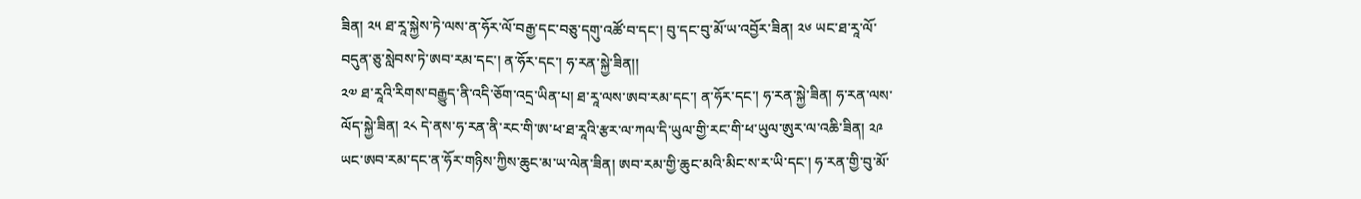ཟིན། ༢༥ ཐ་རཱ་སྐྱེས་ཏེ་ལས་ན་ཧོར་ལོ་བརྒྱ་དང་བཅུ་དགུ་འཚོ་བ་དང་། བུ་དང་བུ་མོ་ཡ་འབྱོར་ཟིན། ༢༦ ཡང་ཐ་རཱ་ལོ་བདུན་ཅུ་སླེབས་ཏེ་ཨབ་རམ་དང་། ན་ཧོར་དང་། ཧ་རན་སྐྱེ་ཟིན།།
༢༧ ཐ་རཱའི་རིགས་བརྒྱུད་ནི་འདི་ཅོག་འདྲ་ཡིན་པ། ཐ་རཱ་ལས་ཨབ་རམ་དང་། ན་ཧོར་དང་། ཧ་རན་སྐྱེ་ཟིན། ཧ་རན་ལས་ལོད་སྐྱེ་ཟིན། ༢༨ དེ་ནས་ཧ་རན་ནི་རང་གི་ཨ་ཕ་ཐ་རཱའི་རྩར་ལ་ཀལ་དི་ཡུལ་གྱི་རང་གི་ཕ་ཡུལ་ཨུར་ལ་འཆི་ཟིན། ༢༩ ཡང་ཨབ་རམ་དང་ན་ཧོར་གཉིས་ཀྱིས་ཆུང་མ་ཡ་ལེན་ཟིན། ཨབ་རམ་གྱི་ཆུང་མའི་མིང་ས་ར་ཡི་དང་། ཧ་རན་གྱི་བུ་མོ་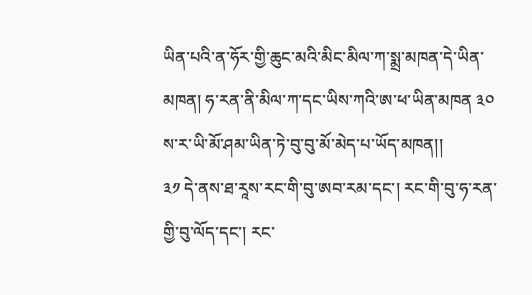ཡིན་པའི་ན་ཧོར་གྱི་ཆུང་མའི་མིང་མིལ་ཀ་སྨྲ་མཁན་དེ་ཡིན་མཁན། ཧ་རན་ནི་མིལ་ཀ་དང་ཡིས་ཀའི་ཨ་ཕ་ཡིན་མཁན ༣༠ ས་ར་ཡི་མོ་ཤམ་ཡིན་ཏེ་བུ་བུ་མོ་མེད་པ་ཡོད་མཁན།།
༣༡ དེ་ནས་ཐ་རཱས་རང་གི་བུ་ཨབ་རམ་དང་། རང་གི་བུ་ཧ་རན་གྱི་བུ་ལོད་དང་། རང་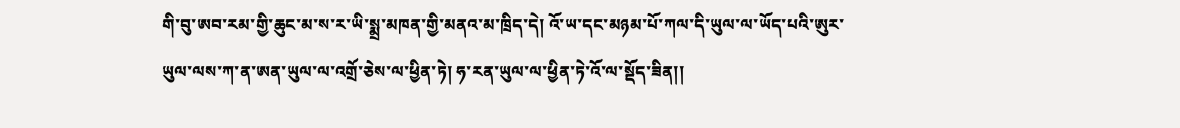གི་བུ་ཨབ་རམ་གྱི་ཆུང་མ་ས་ར་ཡི་སྨྲ་མཁན་གྱི་མནའ་མ་ཁྲིད་དེ། འོ་ཡ་དང་མཉམ་པོ་ཀལ་དི་ཡུལ་ལ་ཡོད་པའི་ཨུར་ཡུལ་ལས་ཀ་ན་ཨན་ཡུལ་ལ་འགྲོ་ཅེས་ལ་ཕྱིན་ཏེ། ཧ་རན་ཡུལ་ལ་ཕྱིན་ཏེ་འོ་ལ་སྡོད་ཟིན།།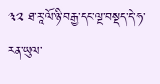༣༢ ཐ་རཱ་ལོ་ཉི་བརྒྱ་དང་ལྔ་བསྡད་དེ་ཧ་རན་ཡུལ་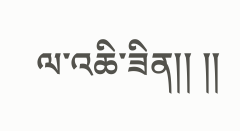ལ་འཆི་ཟིན།། །།